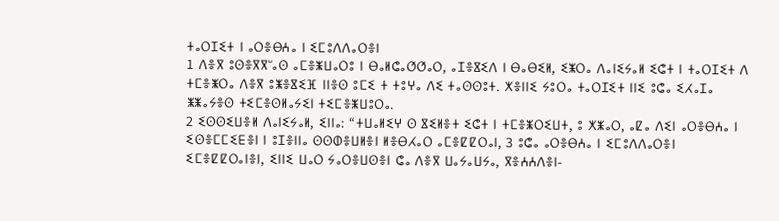ⵜⴰⵔⵊⵉⵜ ⵏ ⴰⵔⴻⴱⵄⴰ ⵏ ⵉⵎⵓⴷⴷⴰⵔⴻⵏ
1 ⴷⴻⴳ ⵓⵙⴻⴳⴳⵯⴰⵙ ⴰⵎⴻⵥⵡⴰⵔⵓ ⵏ ⴱⴰⵍⵛⴰⵚⵚⴰⵔ, ⴰⵊⴻⴵⵉⴷ ⵏ ⴱⴰⴱⵉⵍ, ⵉⵥⵔⴰ ⴷⴰⵏⵉⵢⴰⵍ ⵉⵛⵜ ⵏ ⵜⴰⵔⵊⵉⵜ ⴷ ⵜⵎⴻⵥⵔⴰ ⴷⴻⴳ ⵓⵥⴻⴵⵉⴼ ⵏⵏⴻⵙ ⵓⵎⵉ ⵜ ⵜⵓⵖⴰ ⴷⵉ ⵜⴰⵙⵙⵓⵜ. ⵅⴻⵏⵏⵉ ⵢⵓⵔⴰ ⵜⴰⵔⵊⵉⵜ ⵏⵏⵉ ⵓⵛⴰ ⵉⵃⴰⵊⴰ ⵥⵥⴰⵢⴻⵙ ⵜⵉⵎⴻⵙⵍⴰⵢⵉⵏ ⵜⵉⵎⴻⵥⵡⵓⵔⴰ.
2 ⵉⵙⵙⵉⵡⴻⵍ ⴷⴰⵏⵉⵢⴰⵍ, ⵉⵏⵏⴰ: “ⵜⵡⴰⵍⵉⵖ ⵙ ⴵⵉⵍⴻⵜ ⵉⵛⵜ ⵏ ⵜⵎⴻⵥⵔⵉⵡⵜ, ⵓ ⵅⵥⴰⵔ, ⴰⵇⴰ ⴷⵉⵏ ⴰⵔⴻⴱⵄⴰ ⵏ ⵉⵙⴻⵎⵎⵉⴹⴻⵏ ⵏ ⵓⵊⴻⵏⵏⴰ ⵙⵙⵀⴻⵡⵍⴻⵏ ⵍⴻⴱⵃⴰⵔ ⴰⵎⴻⵇⵇⵔⴰⵏ, 3 ⵓⵛⴰ ⴰⵔⴻⴱⵄⴰ ⵏ ⵉⵎⵓⴷⴷⴰⵔⴻⵏ ⵉⵎⴻⵇⵇⵔⴰⵏⴻⵏ, ⵉⵏⵏⵉ ⵡⴰⵔ ⵢⴰⵔⴻⵡⵙⴻⵏ ⵛⴰ ⴷⴻⴳ ⵡⴰⵢⴰⵡⵢⴰ, ⴳⴻⵄⵄⴷⴻⵏ-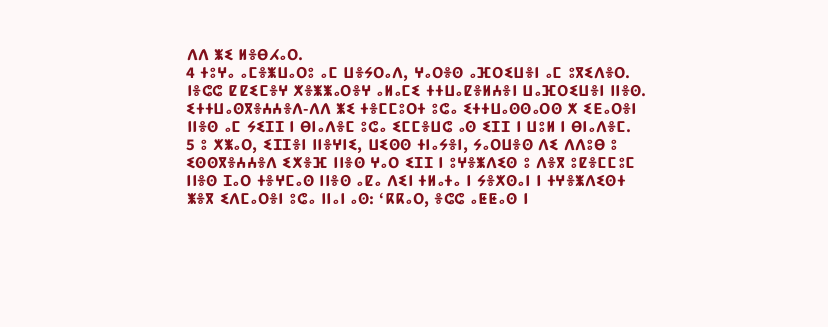ⴷⴷ ⵥⵉ ⵍⴻⴱⵃⴰⵔ.
4 ⵜⵓⵖⴰ ⴰⵎⴻⵥⵡⴰⵔⵓ ⴰⵎ ⵡⴻⵢⵔⴰⴷ, ⵖⴰⵔⴻⵙ ⴰⴼⵔⵉⵡⴻⵏ ⴰⵎ ⵓⴳⵉⴷⴻⵔ. ⵏⴻⵛⵛ ⵇⵇⵉⵎⴻⵖ ⵅⴻⵥⵥⴰⵔⴻⵖ ⴰⵍⴰⵎⵉ ⵜⵜⵡⴰⵇⴻⵍⵄⴻⵏ ⵡⴰⴼⵔⵉⵡⴻⵏ ⵏⵏⴻⵙ. ⵉⵜⵜⵡⴰⵙⴳⴻⵄⵄⴻⴷ-ⴷⴷ ⵥⵉ ⵜⴻⵎⵎⵓⵔⵜ ⵓⵛⴰ ⵉⵜⵜⵡⴰⵙⵙⴰⵔⵙ ⵅ ⵉⴹⴰⵔⴻⵏ ⵏⵏⴻⵙ ⴰⵎ ⵢⵉⵊⵊ ⵏ ⴱⵏⴰⴷⴻⵎ ⵓⵛⴰ ⵉⵎⵎⴻⵡⵛ ⴰⵙ ⵉⵊⵊ ⵏ ⵡⵓⵍ ⵏ ⴱⵏⴰⴷⴻⵎ.
5 ⵓ ⵅⵥⴰⵔ, ⵉⵊⵊⴻⵏ ⵏⵏⴻⵖⵏⵉ, ⵡⵉⵙⵙ ⵜⵏⴰⵢⴻⵏ, ⵢⴰⵔⵡⴻⵙ ⴷⵉ ⴷⴷⵓⴱ ⵓ ⵉⵙⵙⴳⴻⵄⵄⴻⴷ ⵉⵅⴻⴼ ⵏⵏⴻⵙ ⵖⴰⵔ ⵉⵊⵊ ⵏ ⵓⵖⴻⵥⴷⵉⵙ ⵓ ⴷⴻⴳ ⵓⵇⴻⵎⵎⵓⵎ ⵏⵏⴻⵙ ⵊⴰⵔ ⵜⴻⵖⵎⴰⵙ ⵏⵏⴻⵙ ⴰⵇⴰ ⴷⵉⵏ ⵜⵍⴰⵜⴰ ⵏ ⵢⴻⵅⵙⴰⵏ ⵏ ⵜⵖⴻⵥⴷⵉⵙⵜ ⵥⴻⴳ ⵉⴷⵎⴰⵔⴻⵏ ⵓⵛⴰ ⵏⵏⴰⵏ ⴰⵙ: ‘ⴽⴽⴰⵔ, ⴻⵛⵛ ⴰⵟⵟⴰⵙ ⵏ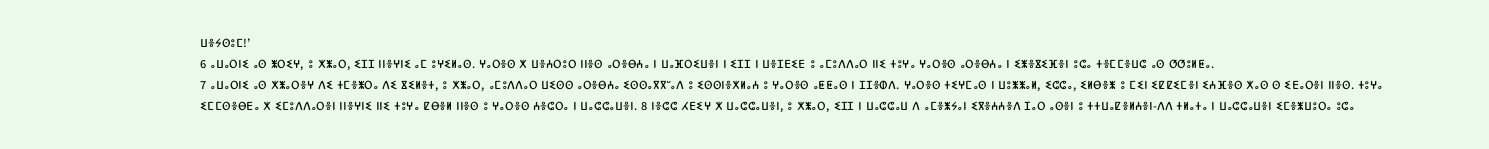ⵡⴻⵢⵙⵓⵎ!’
6 ⴰⵡⴰⵔⵏⵉ ⴰⵙ ⵥⵔⵉⵖ, ⵓ ⵅⵥⴰⵔ, ⵉⵊⵊ ⵏⵏⴻⵖⵏⵉ ⴰⵎ ⵓⵖⵉⵍⴰⵙ. ⵖⴰⵔⴻⵙ ⵅ ⵡⴻⵄⵔⵓⵔ ⵏⵏⴻⵙ ⴰⵔⴻⴱⵄⴰ ⵏ ⵡⴰⴼⵔⵉⵡⴻⵏ ⵏ ⵉⵊⵊ ⵏ ⵡⴻⵊⴹⵉⴹ ⵓ ⴰⵎⵓⴷⴷⴰⵔ ⵏⵏⵉ ⵜⵓⵖⴰ ⵖⴰⵔⴻⵙ ⴰⵔⴻⴱⵄⴰ ⵏ ⵉⵥⴻⴵⵉⴼⴻⵏ ⵓⵛⴰ ⵜⴻⵎⵎⴻⵡⵛ ⴰⵙ ⵚⵚⵓⵍⵟⴰ.
7 ⴰⵡⴰⵔⵏⵉ ⴰⵙ ⵅⵥⴰⵔⴻⵖ ⴷⵉ ⵜⵎⴻⵥⵔⴰ ⴷⵉ ⴵⵉⵍⴻⵜ, ⵓ ⵅⵥⴰⵔ, ⴰⵎⵓⴷⴷⴰⵔ ⵡⵉⵙⵙ ⴰⵔⴻⴱⵄⴰ ⵉⵙⵙⴰⴳⴳⵯⴰⴷ ⵓ ⵉⵙⵙⵏⴻⵅⵍⴰⵄ ⵓ ⵖⴰⵔⴻⵙ ⴰⵟⵟⴰⵙ ⵏ ⵊⵊⴻⵀⴷ. ⵖⴰⵔⴻⵙ ⵜⵉⵖⵎⴰⵙ ⵏ ⵡⵓⵥⵥⴰⵍ, ⵉⵛⵛⴰ, ⵉⵍⴱⴻⵥ ⵓ ⵎⵉⵏ ⵉⵇⵇⵉⵎⴻⵏ ⵉⵄⴼⴻⵙ ⵅⴰⵙ ⵙ ⵉⴹⴰⵔⴻⵏ ⵏⵏⴻⵙ. ⵜⵓⵖⴰ ⵉⵎⵎⵙⴻⴱⴹⴰ ⵅ ⵉⵎⵓⴷⴷⴰⵔⴻⵏ ⵏⵏⴻⵖⵏⵉ ⵏⵏⵉ ⵜⵓⵖⴰ ⵇⴱⴻⵍ ⵏⵏⴻⵙ ⵓ ⵖⴰⵔⴻⵙ ⵄⴻⵛⵔⴰ ⵏ ⵡⴰⵛⵛⴰⵡⴻⵏ. 8 ⵏⴻⵛⵛ ⵃⴹⵉⵖ ⵅ ⵡⴰⵛⵛⴰⵡⴻⵏ, ⵓ ⵅⵥⴰⵔ, ⵉⵊⵊ ⵏ ⵡⴰⵛⵛⴰⵡ ⴷ ⴰⵎⴻⵥⵢⴰⵏ ⵉⴳⴻⵄⵄⴻⴷ ⵊⴰⵔ ⴰⵙⴻⵏ ⵓ ⵜⵜⵡⴰⵇⴻⵍⵄⴻⵏ-ⴷⴷ ⵜⵍⴰⵜⴰ ⵏ ⵡⴰⵛⵛⴰⵡⴻⵏ ⵉⵎⴻⵥⵡⵓⵔⴰ ⵓⵛⴰ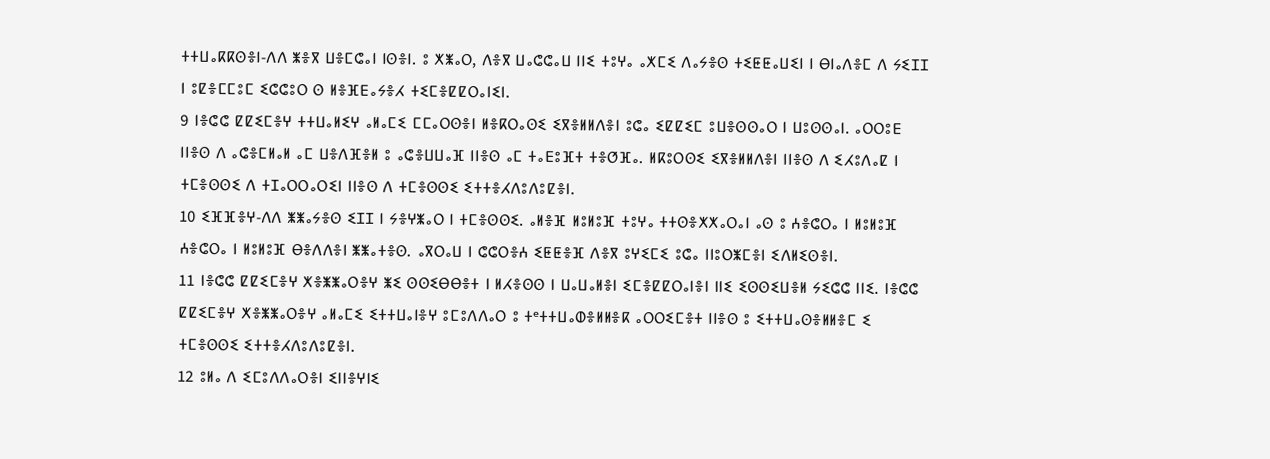ⵜⵜⵡⴰⴽⴽⵙⴻⵏ-ⴷⴷ ⵥⴻⴳ ⵡⴻⵎⵛⴰⵏ ⵏⵙⴻⵏ. ⵓ ⵅⵥⴰⵔ, ⴷⴻⴳ ⵡⴰⵛⵛⴰⵡ ⵏⵏⵉ ⵜⵓⵖⴰ ⴰⵅⵎⵉ ⴷⴰⵢⴻⵙ ⵜⵉⵟⵟⴰⵡⵉⵏ ⵏ ⴱⵏⴰⴷⴻⵎ ⴷ ⵢⵉⵊⵊ ⵏ ⵓⵇⴻⵎⵎⵓⵎ ⵉⵛⵛⵓⵔ ⵙ ⵍⴻⴼⴹⴰⵢⴻⵃ ⵜⵉⵎⴻⵇⵇⵔⴰⵏⵉⵏ.
9 ⵏⴻⵛⵛ ⵇⵇⵉⵎⴻⵖ ⵜⵜⵡⴰⵍⵉⵖ ⴰⵍⴰⵎⵉ ⵎⵎⴰⵔⵙⴻⵏ ⵍⴻⴽⵔⴰⵙⵉ ⵉⴳⴻⵍⵍⴷⴻⵏ ⵓⵛⴰ ⵉⵇⵇⵉⵎ ⵓⵡⴻⵙⵙⴰⵔ ⵏ ⵡⵓⵙⵙⴰⵏ. ⴰⵔⵔⵓⴹ ⵏⵏⴻⵙ ⴷ ⴰⵛⴻⵎⵍⴰⵍ ⴰⵎ ⵡⴻⴷⴼⴻⵍ ⵓ ⴰⵛⴻⵡⵡⴰⴼ ⵏⵏⴻⵙ ⴰⵎ ⵜⴰⴹⵓⴼⵜ ⵜⴻⵚⴼⴰ. ⵍⴽⵓⵔⵙⵉ ⵉⴳⴻⵍⵍⴷⴻⵏ ⵏⵏⴻⵙ ⴷ ⵉⵃⵓⴷⴰⵇ ⵏ ⵜⵎⴻⵙⵙⵉ ⴷ ⵜⵊⴰⵔⵔⴰⵔⵉⵏ ⵏⵏⴻⵙ ⴷ ⵜⵎⴻⵙⵙⵉ ⵉⵜⵜⴻⵃⴷⵓⴷⵓⵇⴻⵏ.
10 ⵉⴼⴼⴻⵖ-ⴷⴷ ⵥⵥⴰⵢⴻⵙ ⵉⵊⵊ ⵏ ⵢⴻⵖⵥⴰⵔ ⵏ ⵜⵎⴻⵙⵙⵉ. ⴰⵍⴻⴼ ⵍⵓⵍⵓⴼ ⵜⵓⵖⴰ ⵜⵜⵙⴻⵅⵅⴰⵔⴰⵏ ⴰⵙ ⵓ ⵄⴻⵛⵔⴰ ⵏ ⵍⵓⵍⵓⴼ ⵄⴻⵛⵔⴰ ⵏ ⵍⵓⵍⵓⴼ ⴱⴻⴷⴷⴻⵏ ⵥⵥⴰⵜⴻⵙ. ⴰⴳⵔⴰⵡ ⵏ ⵛⵛⵔⴻⵄ ⵉⵟⵟⴻⴼ ⴷⴻⴳ ⵓⵖⵉⵎⵉ ⵓⵛⴰ ⵏⵏⵓⵔⵥⵎⴻⵏ ⵉⴷⵍⵉⵙⴻⵏ.
11 ⵏⴻⵛⵛ ⵇⵇⵉⵎⴻⵖ ⵅⴻⵥⵥⴰⵔⴻⵖ ⵥⵉ ⵙⵙⵉⴱⴱⴻⵜ ⵏ ⵍⵃⴻⵙⵙ ⵏ ⵡⴰⵡⴰⵍⴻⵏ ⵉⵎⴻⵇⵇⵔⴰⵏⴻⵏ ⵏⵏⵉ ⵉⵙⵙⵉⵡⴻⵍ ⵢⵉⵛⵛ ⵏⵏⵉ. ⵏⴻⵛⵛ ⵇⵇⵉⵎⴻⵖ ⵅⴻⵥⵥⴰⵔⴻⵖ ⴰⵍⴰⵎⵉ ⵉⵜⵜⵡⴰⵏⴻⵖ ⵓⵎⵓⴷⴷⴰⵔ ⵓ ⵜᵉⵜⵜⵡⴰⵀⴻⵍⵍⴻⴽ ⴰⵔⵔⵉⵎⴻⵜ ⵏⵏⴻⵙ ⵓ ⵉⵜⵜⵡⴰⵙⴻⵍⵍⴻⵎ ⵉ ⵜⵎⴻⵙⵙⵉ ⵉⵜⵜⴻⵃⴷⵓⴷⵓⵇⴻⵏ.
12 ⵓⵍⴰ ⴷ ⵉⵎⵓⴷⴷⴰⵔⴻⵏ ⵉⵏⵏⴻⵖⵏⵉ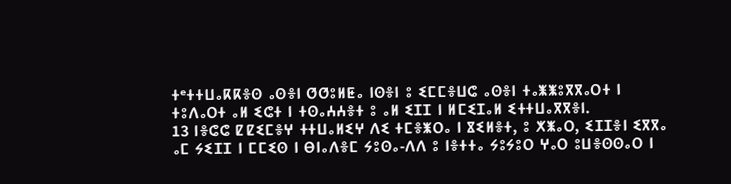ⵜᵉⵜⵜⵡⴰⴽⴽⴻⵙ ⴰⵙⴻⵏ ⵚⵚⵓⵍⵟⴰ ⵏⵙⴻⵏ ⵓ ⵉⵎⵎⴻⵡⵛ ⴰⵙⴻⵏ ⵜⴰⵥⵥⵓⴳⴳⴰⵔⵜ ⵏ ⵜⵓⴷⴰⵔⵜ ⴰⵍ ⵉⵛⵜ ⵏ ⵜⵙⴰⵄⵄⴻⵜ ⵓ ⴰⵍ ⵉⵊⵊ ⵏ ⵍⵎⵉⵊⴰⵍ ⵉⵜⵜⵡⴰⴳⴳⴻⵏ.
13 ⵏⴻⵛⵛ ⵇⵇⵉⵎⴻⵖ ⵜⵜⵡⴰⵍⵉⵖ ⴷⵉ ⵜⵎⴻⵥⵔⴰ ⵏ ⴵⵉⵍⴻⵜ, ⵓ ⵅⵥⴰⵔ, ⵉⵊⵊⴻⵏ ⵉⴳⴳⴰ ⴰⵎ ⵢⵉⵊⵊ ⵏ ⵎⵎⵉⵙ ⵏ ⴱⵏⴰⴷⴻⵎ ⵢⵓⵙⴰ-ⴷⴷ ⵓ ⵏⴻⵜⵜⴰ ⵢⵓⵢⵓⵔ ⵖⴰⵔ ⵓⵡⴻⵙⵙⴰⵔ ⵏ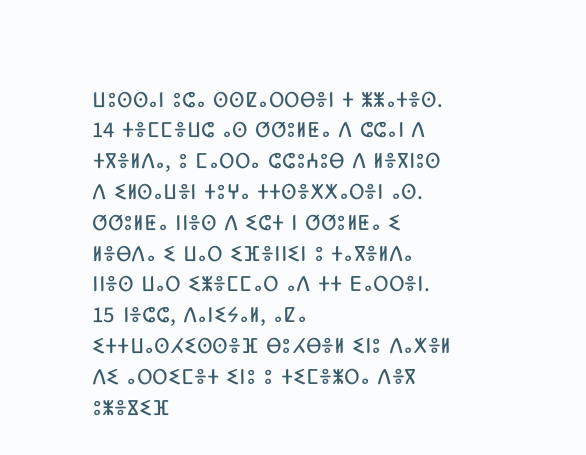ⵡⵓⵙⵙⴰⵏ ⵓⵛⴰ ⵙⵙⵇⴰⵔⵔⴱⴻⵏ ⵜ ⵥⵥⴰⵜⴻⵙ.
14 ⵜⴻⵎⵎⴻⵡⵛ ⴰⵙ ⵚⵚⵓⵍⵟⴰ ⴷ ⵛⵛⴰⵏ ⴷ ⵜⴳⴻⵍⴷⴰ, ⵓ ⵎⴰⵔⵔⴰ ⵛⵛⵓⵄⵓⴱ ⴷ ⵍⴻⴳⵏⵓⵙ ⴷ ⵉⵍⵙⴰⵡⴻⵏ ⵜⵓⵖⴰ ⵜⵜⵙⴻⵅⵅⴰⵔⴻⵏ ⴰⵙ. ⵚⵚⵓⵍⵟⴰ ⵏⵏⴻⵙ ⴷ ⵉⵛⵜ ⵏ ⵚⵚⵓⵍⵟⴰ ⵉ ⵍⴻⴱⴷⴰ ⵉ ⵡⴰⵔ ⵉⴼⴻⵏⵏⵉⵏ ⵓ ⵜⴰⴳⴻⵍⴷⴰ ⵏⵏⴻⵙ ⵡⴰⵔ ⵉⵥⴻⵎⵎⴰⵔ ⴰⴷ ⵜⵜ ⴹⴰⵔⵔⴻⵏ.
15 ⵏⴻⵛⵛ, ⴷⴰⵏⵉⵢⴰⵍ, ⴰⵇⴰ ⵉⵜⵜⵡⴰⵙⵃⵉⵙⵙⴻⴼ ⴱⵓⵃⴱⴻⵍ ⵉⵏⵓ ⴷⴰⵅⴻⵍ ⴷⵉ ⴰⵔⵔⵉⵎⴻⵜ ⵉⵏⵓ ⵓ ⵜⵉⵎⴻⵥⵔⴰ ⴷⴻⴳ ⵓⵥⴻⴵⵉⴼ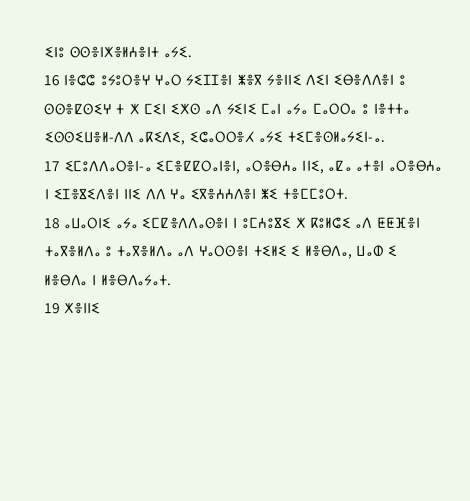ⵉⵏⵓ ⵙⵙⴻⵏⵅⴻⵍⵄⴻⵏⵜ ⴰⵢⵉ.
16 ⵏⴻⵛⵛ ⵓⵢⵓⵔⴻⵖ ⵖⴰⵔ ⵢⵉⵊⵊⴻⵏ ⵥⴻⴳ ⵢⴻⵏⵏⵉ ⴷⵉⵏ ⵉⴱⴻⴷⴷⴻⵏ ⵓ ⵙⵙⴻⵇⵙⵉⵖ ⵜ ⵅ ⵎⵉⵏ ⵉⵅⵙ ⴰⴷ ⵢⵉⵏⵉ ⵎⴰⵏ ⴰⵢⴰ ⵎⴰⵔⵔⴰ ⵓ ⵏⴻⵜⵜⴰ ⵉⵙⵙⵉⵡⴻⵍ-ⴷⴷ ⴰⴽⵉⴷⵉ, ⵉⵛⴰⵔⵔⴻⵃ ⴰⵢⵉ ⵜⵉⵎⴻⵙⵍⴰⵢⵉⵏ-ⴰ.
17 ⵉⵎⵓⴷⴷⴰⵔⴻⵏ-ⴰ ⵉⵎⴻⵇⵇⵔⴰⵏⴻⵏ, ⴰⵔⴻⴱⵄⴰ ⵏⵏⵉ, ⴰⵇⴰ ⴰⵜⴻⵏ ⴰⵔⴻⴱⵄⴰ ⵏ ⵉⵊⴻⴵⵉⴷⴻⵏ ⵏⵏⵉ ⴷⴷ ⵖⴰ ⵉⴳⴻⵄⵄⴷⴻⵏ ⵥⵉ ⵜⴻⵎⵎⵓⵔⵜ.
18 ⴰⵡⴰⵔⵏⵉ ⴰⵢⴰ ⵉⵎⵇⴻⴷⴷⴰⵙⴻⵏ ⵏ ⵓⵎⵄⵓⴵⵉ ⵅ ⴽⵓⵍⵛⵉ ⴰⴷ ⵟⵟⴼⴻⵏ ⵜⴰⴳⴻⵍⴷⴰ ⵓ ⵜⴰⴳⴻⵍⴷⴰ ⴰⴷ ⵖⴰⵔⵙⴻⵏ ⵜⵉⵍⵉ ⵉ ⵍⴻⴱⴷⴰ, ⵡⴰⵀ ⵉ ⵍⴻⴱⴷⴰ ⵏ ⵍⴻⴱⴷⴰⵢⴰⵜ.
19 ⵅⴻⵏⵏⵉ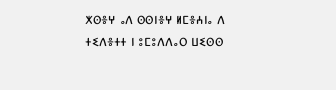ⵅⵙⴻⵖ ⴰⴷ ⵙⵙⵏⴻⵖ ⵍⵎⴻⵄⵏⴰ ⴷ ⵜⵉⴷⴻⵜⵜ ⵏ ⵓⵎⵓⴷⴷⴰⵔ ⵡⵉⵙⵙ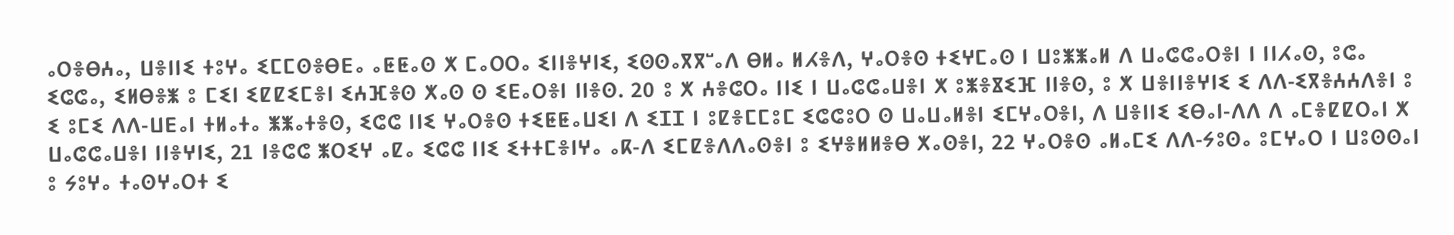ⴰⵔⴻⴱⵄⴰ, ⵡⴻⵏⵏⵉ ⵜⵓⵖⴰ ⵉⵎⵎⵙⴻⴱⴹⴰ ⴰⵟⵟⴰⵙ ⵅ ⵎⴰⵔⵔⴰ ⵉⵏⵏⴻⵖⵏⵉ, ⵉⵙⵙⴰⴳⴳⵯⴰⴷ ⴱⵍⴰ ⵍⵃⴻⴷ, ⵖⴰⵔⴻⵙ ⵜⵉⵖⵎⴰⵙ ⵏ ⵡⵓⵥⵥⴰⵍ ⴷ ⵡⴰⵛⵛⴰⵔⴻⵏ ⵏ ⵏⵏⵃⴰⵙ, ⵓⵛⴰ ⵉⵛⵛⴰ, ⵉⵍⴱⴻⵥ ⵓ ⵎⵉⵏ ⵉⵇⵇⵉⵎⴻⵏ ⵉⵄⴼⴻⵙ ⵅⴰⵙ ⵙ ⵉⴹⴰⵔⴻⵏ ⵏⵏⴻⵙ. 20 ⵓ ⵅ ⵄⴻⵛⵔⴰ ⵏⵏⵉ ⵏ ⵡⴰⵛⵛⴰⵡⴻⵏ ⵅ ⵓⵥⴻⴵⵉⴼ ⵏⵏⴻⵙ, ⵓ ⵅ ⵡⴻⵏⵏⴻⵖⵏⵉ ⵉ ⴷⴷ-ⵉⴳⴻⵄⵄⴷⴻⵏ ⵓ ⵉ ⵓⵎⵉ ⴷⴷ-ⵡⴹⴰⵏ ⵜⵍⴰⵜⴰ ⵥⵥⴰⵜⴻⵙ, ⵉⵛⵛ ⵏⵏⵉ ⵖⴰⵔⴻⵙ ⵜⵉⵟⵟⴰⵡⵉⵏ ⴷ ⵉⵊⵊ ⵏ ⵓⵇⴻⵎⵎⵓⵎ ⵉⵛⵛⵓⵔ ⵙ ⵡⴰⵡⴰⵍⴻⵏ ⵉⵎⵖⴰⵔⴻⵏ, ⴷ ⵡⴻⵏⵏⵉ ⵉⴱⴰⵏ-ⴷⴷ ⴷ ⴰⵎⴻⵇⵇⵔⴰⵏ ⵅ ⵡⴰⵛⵛⴰⵡⴻⵏ ⵏⵏⴻⵖⵏⵉ, 21 ⵏⴻⵛⵛ ⵥⵔⵉⵖ ⴰⵇⴰ ⵉⵛⵛ ⵏⵏⵉ ⵉⵜⵜⵎⴻⵏⵖⴰ ⴰⴽ-ⴷ ⵉⵎⵇⴻⴷⴷⴰⵙⴻⵏ ⵓ ⵉⵖⴻⵍⵍⴻⴱ ⵅⴰⵙⴻⵏ, 22 ⵖⴰⵔⴻⵙ ⴰⵍⴰⵎⵉ ⴷⴷ-ⵢⵓⵙⴰ ⵓⵎⵖⴰⵔ ⵏ ⵡⵓⵙⵙⴰⵏ ⵓ ⵢⵓⵖⴰ ⵜⴰⵙⵖⴰⵔⵜ ⵉ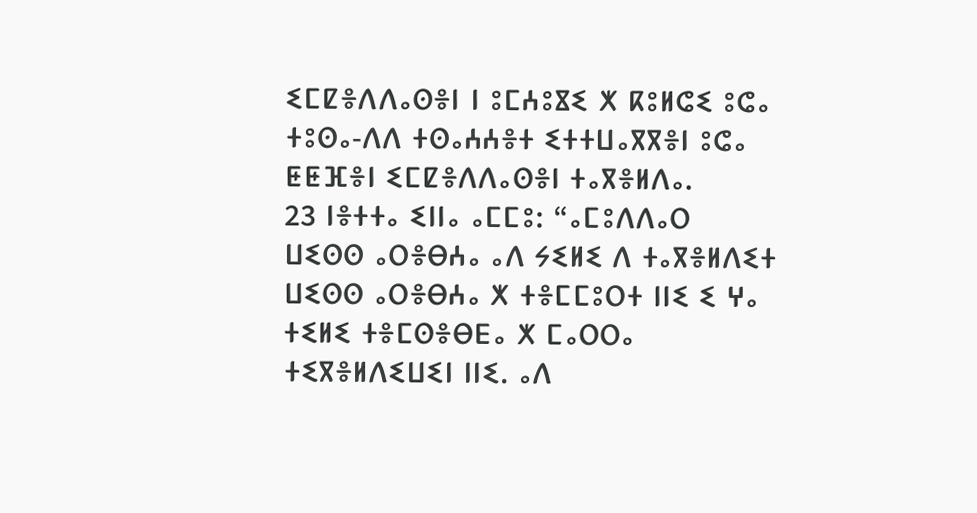ⵉⵎⵇⴻⴷⴷⴰⵙⴻⵏ ⵏ ⵓⵎⵄⵓⴵⵉ ⵅ ⴽⵓⵍⵛⵉ ⵓⵛⴰ ⵜⵓⵙⴰ-ⴷⴷ ⵜⵙⴰⵄⵄⴻⵜ ⵉⵜⵜⵡⴰⴳⴳⴻⵏ ⵓⵛⴰ ⵟⵟⴼⴻⵏ ⵉⵎⵇⴻⴷⴷⴰⵙⴻⵏ ⵜⴰⴳⴻⵍⴷⴰ.
23 ⵏⴻⵜⵜⴰ ⵉⵏⵏⴰ ⴰⵎⵎⵓ: “ⴰⵎⵓⴷⴷⴰⵔ ⵡⵉⵙⵙ ⴰⵔⴻⴱⵄⴰ ⴰⴷ ⵢⵉⵍⵉ ⴷ ⵜⴰⴳⴻⵍⴷⵉⵜ ⵡⵉⵙⵙ ⴰⵔⴻⴱⵄⴰ ⵅ ⵜⴻⵎⵎⵓⵔⵜ ⵏⵏⵉ ⵉ ⵖⴰ ⵜⵉⵍⵉ ⵜⴻⵎⵙⴻⴱⴹⴰ ⵅ ⵎⴰⵔⵔⴰ ⵜⵉⴳⴻⵍⴷⵉⵡⵉⵏ ⵏⵏⵉ. ⴰⴷ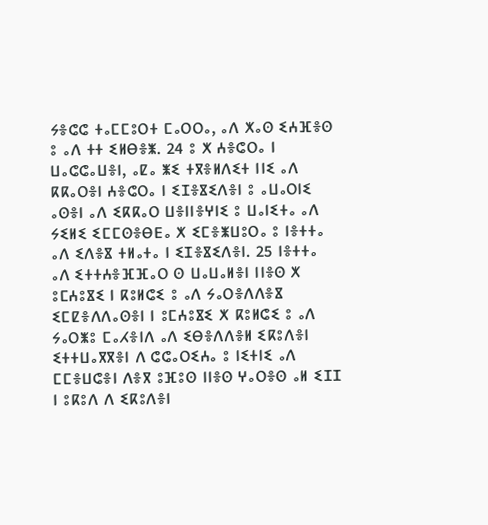ⵢⴻⵛⵛ ⵜⴰⵎⵎⵓⵔⵜ ⵎⴰⵔⵔⴰ, ⴰⴷ ⵅⴰⵙ ⵉⵄⴼⴻⵙ ⵓ ⴰⴷ ⵜⵜ ⵉⵍⴱⴻⵥ. 24 ⵓ ⵅ ⵄⴻⵛⵔⴰ ⵏ ⵡⴰⵛⵛⴰⵡⴻⵏ, ⴰⵇⴰ ⵥⵉ ⵜⴳⴻⵍⴷⵉⵜ ⵏⵏⵉ ⴰⴷ ⴽⴽⴰⵔⴻⵏ ⵄⴻⵛⵔⴰ ⵏ ⵉⵊⴻⴵⵉⴷⴻⵏ ⵓ ⴰⵡⴰⵔⵏⵉ ⴰⵙⴻⵏ ⴰⴷ ⵉⴽⴽⴰⵔ ⵡⴻⵏⵏⴻⵖⵏⵉ ⵓ ⵡⴰⵏⵉⵜⴰ ⴰⴷ ⵢⵉⵍⵉ ⵉⵎⵎⵙⴻⴱⴹⴰ ⵅ ⵉⵎⴻⵥⵡⵓⵔⴰ ⵓ ⵏⴻⵜⵜⴰ ⴰⴷ ⵉⴷⴻⴵ ⵜⵍⴰⵜⴰ ⵏ ⵉⵊⴻⴵⵉⴷⴻⵏ. 25 ⵏⴻⵜⵜⴰ ⴰⴷ ⵉⵜⵜⵄⴻⴼⴼⴰⵔ ⵙ ⵡⴰⵡⴰⵍⴻⵏ ⵏⵏⴻⵙ ⵅ ⵓⵎⵄⵓⴵⵉ ⵏ ⴽⵓⵍⵛⵉ ⵓ ⴰⴷ ⵢⴰⵔⴻⴷⴷⴻⴵ ⵉⵎⵇⴻⴷⴷⴰⵙⴻⵏ ⵏ ⵓⵎⵄⵓⴵⵉ ⵅ ⴽⵓⵍⵛⵉ ⵓ ⴰⴷ ⵢⴰⵔⵥⵓ ⵎⴰⵃⴻⵏⴷ ⴰⴷ ⵉⴱⴻⴷⴷⴻⵍ ⵉⴽⵓⴷⴻⵏ ⵉⵜⵜⵡⴰⴳⴳⴻⵏ ⴷ ⵛⵛⴰⵔⵉⵄⴰ ⵓ ⵏⵉⵜⵏⵉ ⴰⴷ ⵎⵎⴻⵡⵛⴻⵏ ⴷⴻⴳ ⵓⴼⵓⵙ ⵏⵏⴻⵙ ⵖⴰⵔⴻⵙ ⴰⵍ ⵉⵊⵊ ⵏ ⵓⴽⵓⴷ ⴷ ⵉⴽⵓⴷⴻⵏ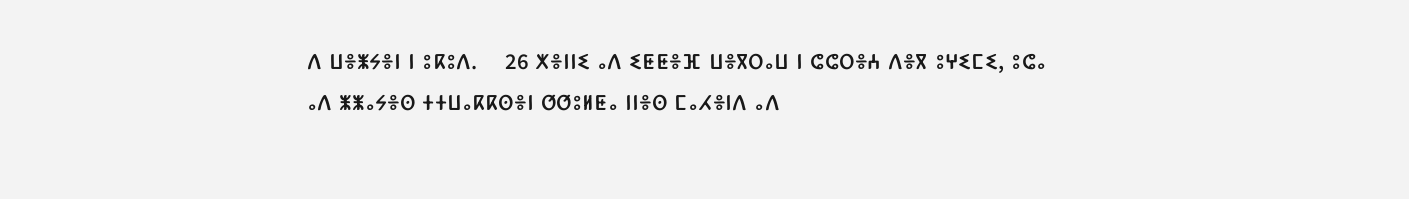ⴷ ⵡⴻⵥⵢⴻⵏ ⵏ ⵓⴽⵓⴷ.    26 ⵅⴻⵏⵏⵉ ⴰⴷ ⵉⵟⵟⴻⴼ ⵡⴻⴳⵔⴰⵡ ⵏ ⵛⵛⵔⴻⵄ ⴷⴻⴳ ⵓⵖⵉⵎⵉ, ⵓⵛⴰ ⴰⴷ ⵥⵥⴰⵢⴻⵙ ⵜⵜⵡⴰⴽⴽⵙⴻⵏ ⵚⵚⵓⵍⵟⴰ ⵏⵏⴻⵙ ⵎⴰⵃⴻⵏⴷ ⴰⴷ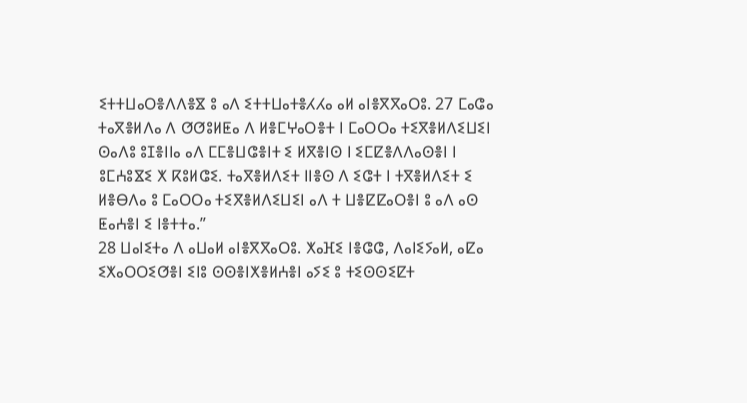ⵉⵜⵜⵡⴰⵔⴻⴷⴷⴻⴵ ⵓ ⴰⴷ ⵉⵜⵜⵡⴰⵜⴻⵃⵃⴰ ⴰⵍ ⴰⵏⴻⴳⴳⴰⵔⵓ. 27 ⵎⴰⵛⴰ ⵜⴰⴳⴻⵍⴷⴰ ⴷ ⵚⵚⵓⵍⵟⴰ ⴷ ⵍⴻⵎⵖⴰⵔⴻⵜ ⵏ ⵎⴰⵔⵔⴰ ⵜⵉⴳⴻⵍⴷⵉⵡⵉⵏ ⵙⴰⴷⵓ ⵓⵊⴻⵏⵏⴰ ⴰⴷ ⵎⵎⴻⵡⵛⴻⵏⵜ ⵉ ⵍⴳⴻⵏⵙ ⵏ ⵉⵎⵇⴻⴷⴷⴰⵙⴻⵏ ⵏ ⵓⵎⵄⵓⴵⵉ ⵅ ⴽⵓⵍⵛⵉ. ⵜⴰⴳⴻⵍⴷⵉⵜ ⵏⵏⴻⵙ ⴷ ⵉⵛⵜ ⵏ ⵜⴳⴻⵍⴷⵉⵜ ⵉ ⵍⴻⴱⴷⴰ ⵓ ⵎⴰⵔⵔⴰ ⵜⵉⴳⴻⵍⴷⵉⵡⵉⵏ ⴰⴷ ⵜ ⵡⴻⵇⵇⴰⵔⴻⵏ ⵓ ⴰⴷ ⴰⵙ ⵟⴰⵄⴻⵏ ⵉ ⵏⴻⵜⵜⴰ.”
28 ⵡⴰⵏⵉⵜⴰ ⴷ ⴰⵡⴰⵍ ⴰⵏⴻⴳⴳⴰⵔⵓ. ⵅⴰⴼⵉ ⵏⴻⵛⵛ, ⴷⴰⵏⵉⵢⴰⵍ, ⴰⵇⴰ ⵉⵅⴰⵔⵔⵉⵚⴻⵏ ⵉⵏⵓ ⵙⵙⴻⵏⵅⴻⵍⵄⴻⵏ ⴰⵢⵉ ⵓ ⵜⵉⵙⵙⵉⵇⵜ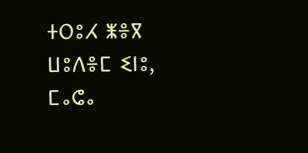ⵜⵔⵓⵃ ⵥⴻⴳ ⵡⵓⴷⴻⵎ ⵉⵏⵓ, ⵎⴰⵛⴰ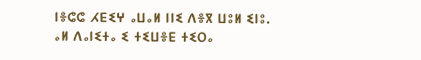ⵏⴻⵛⵛ ⵃⴹⵉⵖ ⴰⵡⴰⵍ ⵏⵏⵉ ⴷⴻⴳ ⵡⵓⵍ ⵉⵏⵓ.
ⴰⵍ ⴷⴰⵏⵉⵜⴰ ⵉ ⵜⵉⵡⴻⴹ ⵜⵉⵔⴰ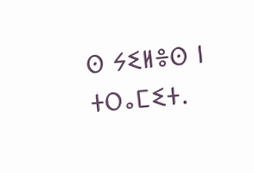ⵙ ⵢⵉⵍⴻⵙ ⵏ ⵜⵔⴰⵎⵉⵜ.